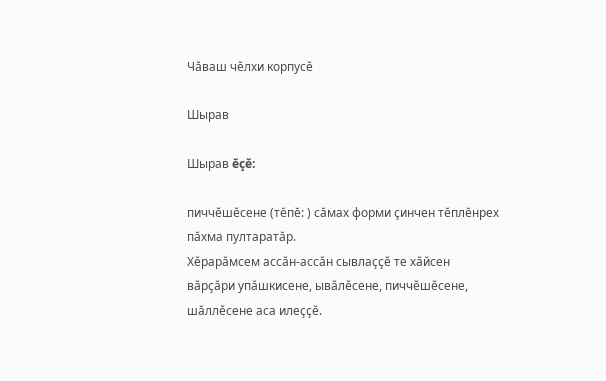Чӑваш чӗлхи корпусӗ

Шырав

Шырав ĕçĕ:

пиччӗшӗсене (тĕпĕ: ) сăмах форми çинчен тĕплĕнрех пăхма пултаратăр.
Хӗрарӑмсем ассӑн-ассӑн сывлаҫҫӗ те хӑйсен вӑрҫӑри упӑшкисене, ывӑлӗсене, пиччӗшӗсене, шӑллӗсене аса илеҫҫӗ.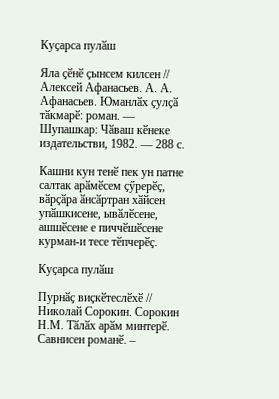Куҫарса пулӑш

Яла ҫӗнӗ ҫынсем килсен // Алексей Афанасьев. А. А. Афанасьев. Юманлӑх ҫулҫӑ тӑкмарӗ: роман. — Шупашкар: Чӑваш кӗнеке издательстви, 1982. — 288 с.

Кашни кун тенӗ пек ун патне салтак арӑмӗсем ҫӳрерӗҫ, вӑрҫӑра ӑнсӑртран хӑйсен упӑшкисене, ывӑлӗсене, ашшӗсене е пиччӗшӗсене курман-и тесе тӗпчерӗҫ.

Куҫарса пулӑш

Пурнӑҫ виҫкӗтеслӗхӗ // Николай Сорокин. Сорокин Н.М. Тӑлӑх арӑм минтерӗ. Савнисен романӗ. –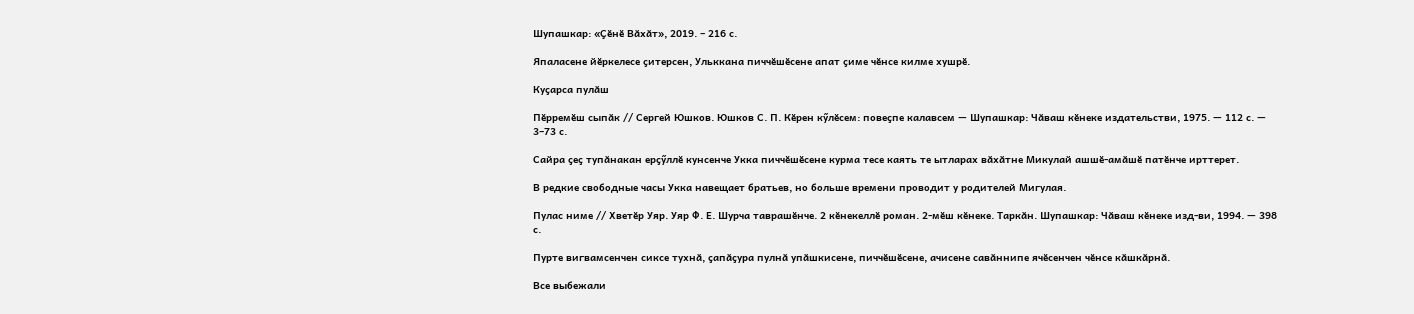Шупашкар: «Ҫӗнӗ Вӑхӑт», 2019. – 216 с.

Япаласене йӗркелесе ҫитерсен, Ульккана пиччӗшӗсене апат ҫиме чӗнсе килме хушрӗ.

Куҫарса пулӑш

Пӗрремӗш сыпӑк // Сергей Юшков. Юшков С. П. Кӗрен кӳлӗсем: повеҫпе калавсем — Шупашкар: Чӑваш кӗнеке издательстви, 1975. — 112 с. — 3–73 с.

Сайра ҫеҫ тупӑнакан ерҫӳллӗ кунсенче Укка пиччӗшӗсене курма тесе каять те ытларах вӑхӑтне Микулай ашшӗ-амӑшӗ патӗнче ирттерет.

В редкие свободные часы Укка навещает братьев, но больше времени проводит у родителей Мигулая.

Пулас ниме // Хветӗр Уяр. Уяр Ф. Е. Шурча таврашӗнче. 2 кӗнекеллӗ роман. 2-мӗш кӗнеке. Таркӑн. Шупашкар: Чӑваш кӗнеке изд-ви, 1994. — 398 с.

Пурте вигвамсенчен сиксе тухнӑ, ҫапӑҫура пулнӑ упӑшкисене, пиччӗшӗсене, ачисене савӑннипе ячӗсенчен чӗнсе кӑшкӑрнӑ.

Все выбежали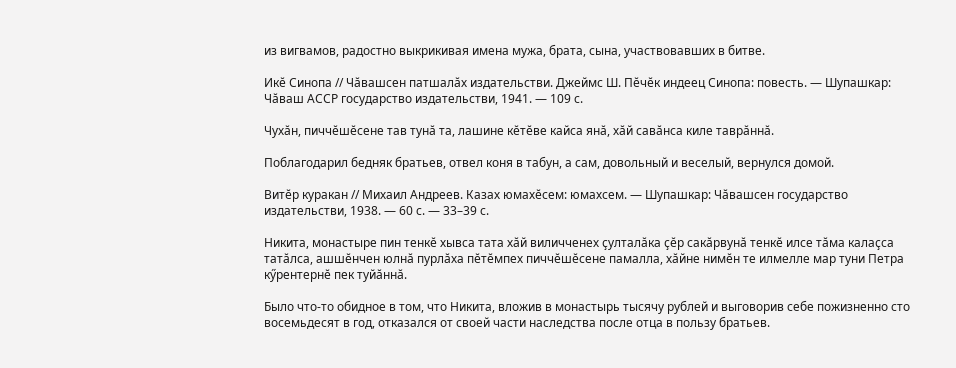из вигвамов, радостно выкрикивая имена мужа, брата, сына, участвовавших в битве.

Икӗ Синопа // Чӑвашсен патшалӑх издательстви. Джеймс Ш. Пӗчӗк индеец Синопа: повесть. — Шупашкар: Чӑваш АССР государство издательстви, 1941. — 109 с.

Чухӑн, пиччӗшӗсене тав тунӑ та, лашине кӗтӗве кайса янӑ, хӑй савӑнса киле таврӑннӑ.

Поблагодарил бедняк братьев, отвел коня в табун, а сам, довольный и веселый, вернулся домой.

Витӗр куракан // Михаил Андреев. Казах юмахӗсем: юмахсем. — Шупашкар: Чӑвашсен государство издательстви, 1938. — 60 с. — 33–39 с.

Никита, монастыре пин тенкӗ хывса тата хӑй виличченех ҫулталӑка ҫӗр сакӑрвунӑ тенкӗ илсе тӑма калаҫса татӑлса, ашшӗнчен юлнӑ пурлӑха пӗтӗмпех пиччӗшӗсене памалла, хӑйне нимӗн те илмелле мар туни Петра кӳрентернӗ пек туйӑннӑ.

Было что-то обидное в том, что Никита, вложив в монастырь тысячу рублей и выговорив себе пожизненно сто восемьдесят в год, отказался от своей части наследства после отца в пользу братьев.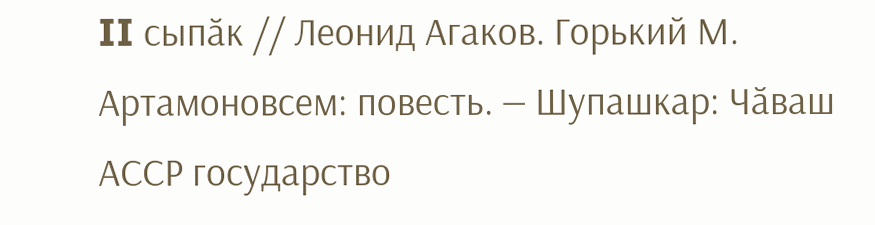II сыпӑк // Леонид Агаков. Горький М. Артамоновсем: повесть. — Шупашкар: Чӑваш АССР государство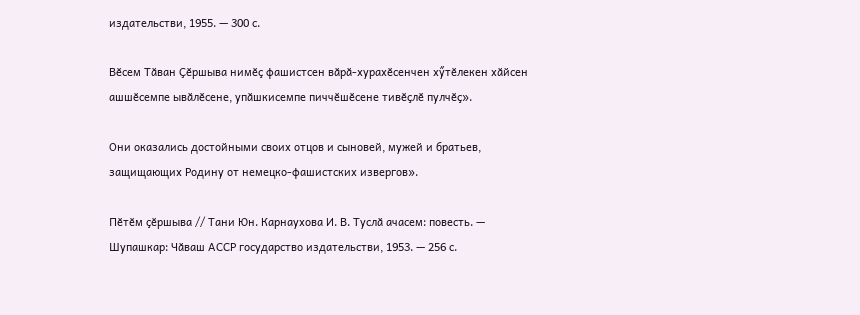издательстви, 1955. — 300 с.

Вӗсем Тӑван Ҫӗршыва нимӗҫ фашистсен вӑрӑ-хурахӗсенчен хӳтӗлекен хӑйсен ашшӗсемпе ывӑлӗсене, упӑшкисемпе пиччӗшӗсене тивӗҫлӗ пулчӗҫ».

Они оказались достойными своих отцов и сыновей, мужей и братьев, защищающих Родину от немецко-фашистских извергов».

Пӗтӗм ҫӗршыва // Тани Юн. Карнаухова И. В. Туслӑ ачасем: повесть. — Шупашкар: Чӑваш АССР государство издательстви, 1953. — 256 с.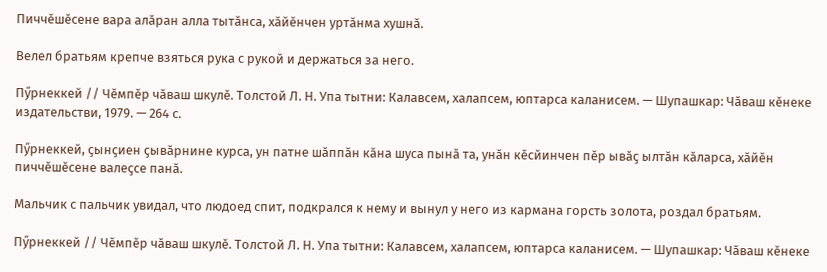Пиччӗшӗсене вара алӑран алла тытӑнса, хӑйӗнчен уртӑнма хушнӑ.

Велел братьям крепче взяться рука с рукой и держаться за него.

Пӳрнеккей // Чӗмпӗр чӑваш шкулӗ. Толстой Л. Н. Упа тытни: Калавсем, халапсем, юптарса каланисем. — Шупашкар: Чӑваш кӗнеке издательстви, 1979. — 264 с.

Пӳрнеккей, ҫынҫиен ҫывӑрнине курса, ун патне шӑппӑн кӑна шуса пынӑ та, унӑн кӗсйинчен пӗр ывӑҫ ылтӑн кӑларса, хӑйӗн пиччӗшӗсене валеҫсе панӑ.

Мальчик с пальчик увидал, что людоед спит, подкрался к нему и вынул у него из кармана горсть золота, роздал братьям.

Пӳрнеккей // Чӗмпӗр чӑваш шкулӗ. Толстой Л. Н. Упа тытни: Калавсем, халапсем, юптарса каланисем. — Шупашкар: Чӑваш кӗнеке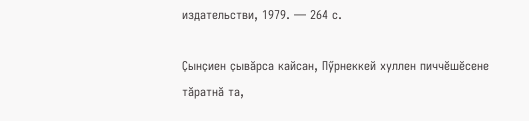издательстви, 1979. — 264 с.

Ҫынҫиен ҫывӑрса кайсан, Пӳрнеккей хуллен пиччӗшӗсене тӑратнӑ та,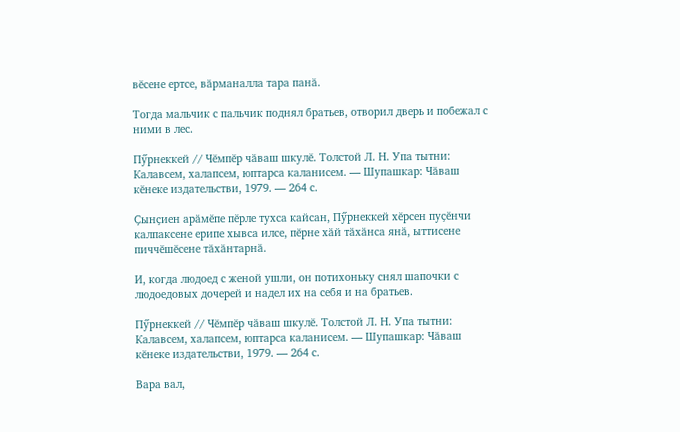вӗсене ертсе, вӑрманалла тара панӑ.

Тогда мальчик с пальчик поднял братьев, отворил дверь и побежал с ними в лес.

Пӳрнеккей // Чӗмпӗр чӑваш шкулӗ. Толстой Л. Н. Упа тытни: Калавсем, халапсем, юптарса каланисем. — Шупашкар: Чӑваш кӗнеке издательстви, 1979. — 264 с.

Ҫынҫиен арӑмӗпе пӗрле тухса кайсан, Пӳрнеккей хӗрсен пуҫӗнчи калпаксене ерипе хывса илсе, пӗрне хӑй тӑхӑнса янӑ, ыттисене пиччӗшӗсене тӑхӑнтарнӑ.

И, когда людоед с женой ушли, он потихоньку снял шапочки с людоедовых дочерей и надел их на себя и на братьев.

Пӳрнеккей // Чӗмпӗр чӑваш шкулӗ. Толстой Л. Н. Упа тытни: Калавсем, халапсем, юптарса каланисем. — Шупашкар: Чӑваш кӗнеке издательстви, 1979. — 264 с.

Вара вал,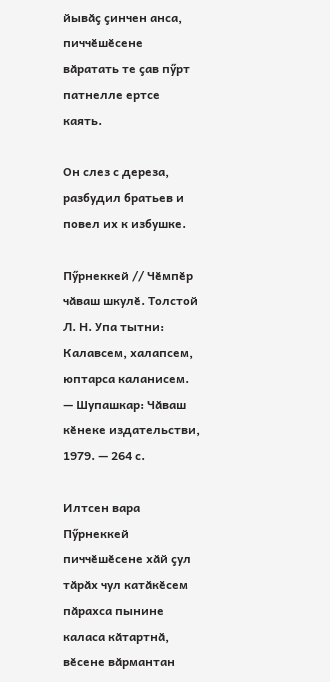йывӑҫ ҫинчен анса, пиччӗшӗсене вӑратать те ҫав пӳрт патнелле ертсе каять.

Он слез с дереза, разбудил братьев и повел их к избушке.

Пӳрнеккей // Чӗмпӗр чӑваш шкулӗ. Толстой Л. Н. Упа тытни: Калавсем, халапсем, юптарса каланисем. — Шупашкар: Чӑваш кӗнеке издательстви, 1979. — 264 с.

Илтсен вара Пӳрнеккей пиччӗшӗсене хӑй ҫул тӑрӑх чул катӑкӗсем пӑрахса пынине каласа кӑтартнӑ, вӗсене вӑрмантан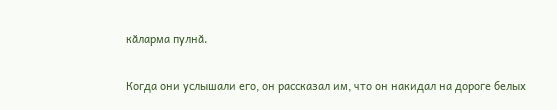кӑларма пулнӑ.

Когда они услышали его, он рассказал им, что он накидал на дороге белых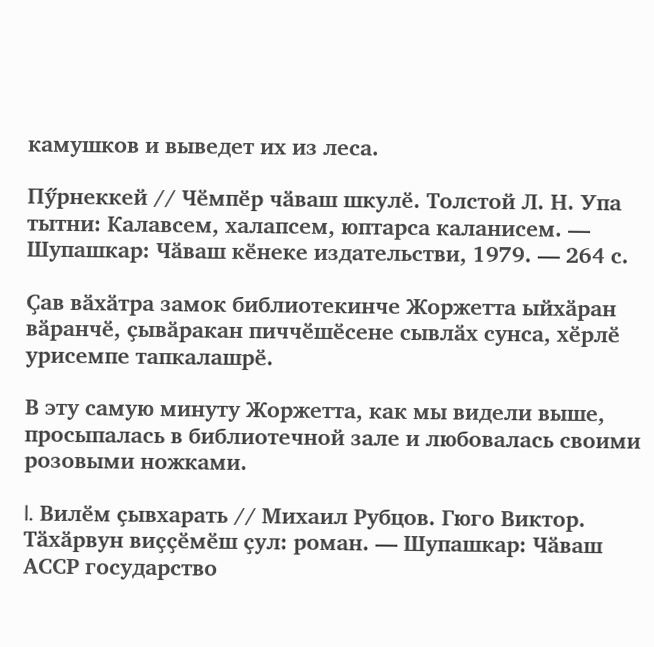камушков и выведет их из леса.

Пӳрнеккей // Чӗмпӗр чӑваш шкулӗ. Толстой Л. Н. Упа тытни: Калавсем, халапсем, юптарса каланисем. — Шупашкар: Чӑваш кӗнеке издательстви, 1979. — 264 с.

Ҫав вӑхӑтра замок библиотекинче Жоржетта ыйхӑран вӑранчӗ, ҫывӑракан пиччӗшӗсене сывлӑх сунса, хӗрлӗ урисемпе тапкалашрӗ.

В эту самую минуту Жоржетта, как мы видели выше, просыпалась в библиотечной зале и любовалась своими розовыми ножками.

I. Вилӗм ҫывхарать // Михаил Рубцов. Гюго Виктор. Тӑхӑрвун виҫҫӗмӗш ҫул: роман. — Шупашкар: Чӑваш АССР государство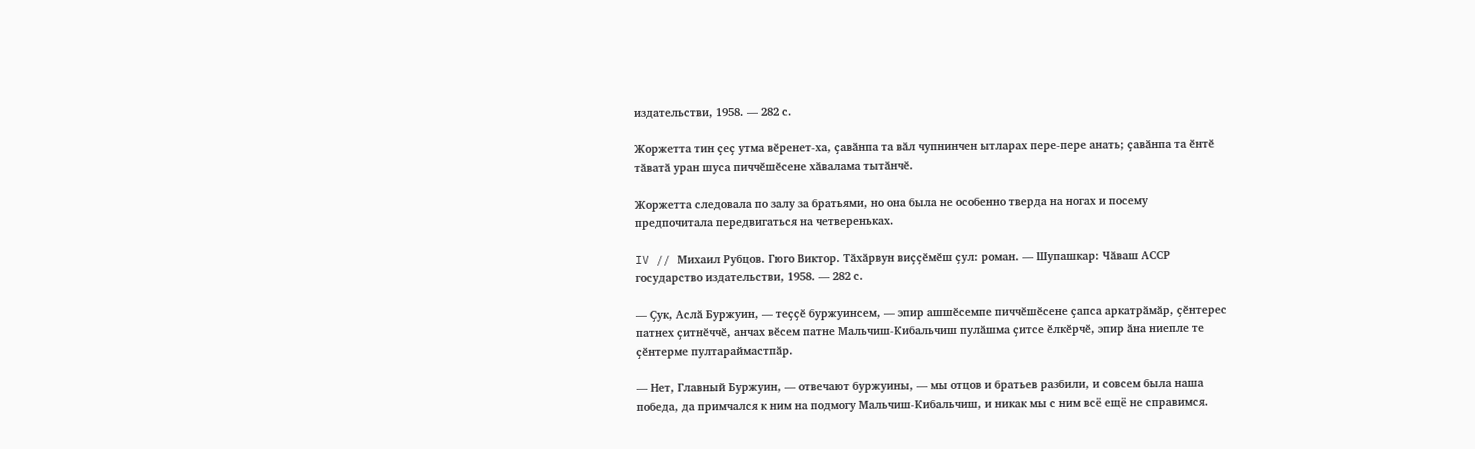издательстви, 1958. — 282 с.

Жоржетта тин ҫеҫ утма вӗренет-ха, ҫавӑнпа та вӑл чупнинчен ытларах пере-пере анать; ҫавӑнпа та ӗнтӗ тӑватӑ уран шуса пиччӗшӗсене хӑвалама тытӑнчӗ.

Жоржетта следовала по залу за братьями, но она была не особенно тверда на ногах и посему предпочитала передвигаться на четвереньках.

IV // Михаил Рубцов. Гюго Виктор. Тӑхӑрвун виҫҫӗмӗш ҫул: роман. — Шупашкар: Чӑваш АССР государство издательстви, 1958. — 282 с.

— Ҫук, Аслӑ Буржуин, — теҫҫӗ буржуинсем, — эпир ашшӗсемпе пиччӗшӗсене ҫапса аркатрӑмӑр, ҫӗнтерес патнех ҫитнӗччӗ, анчах вӗсем патне Мальчиш-Кибальчиш пулӑшма ҫитсе ӗлкӗрчӗ, эпир ӑна ниепле те ҫӗнтерме пултараймастпӑр.

— Нет, Главный Буржуин, — отвечают буржуины, — мы отцов и братьев разбили, и совсем была наша победа, да примчался к ним на подмогу Мальчиш-Кибальчиш, и никак мы с ним всё ещё не справимся.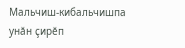Мальчиш-кибальчишпа унӑн ҫирӗп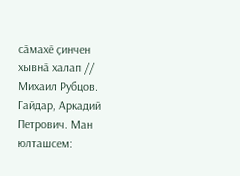сӑмахӗ ҫинчен хывнӑ халап // Михаил Рубцов. Гайдар, Аркадий Петрович. Ман юлташсем: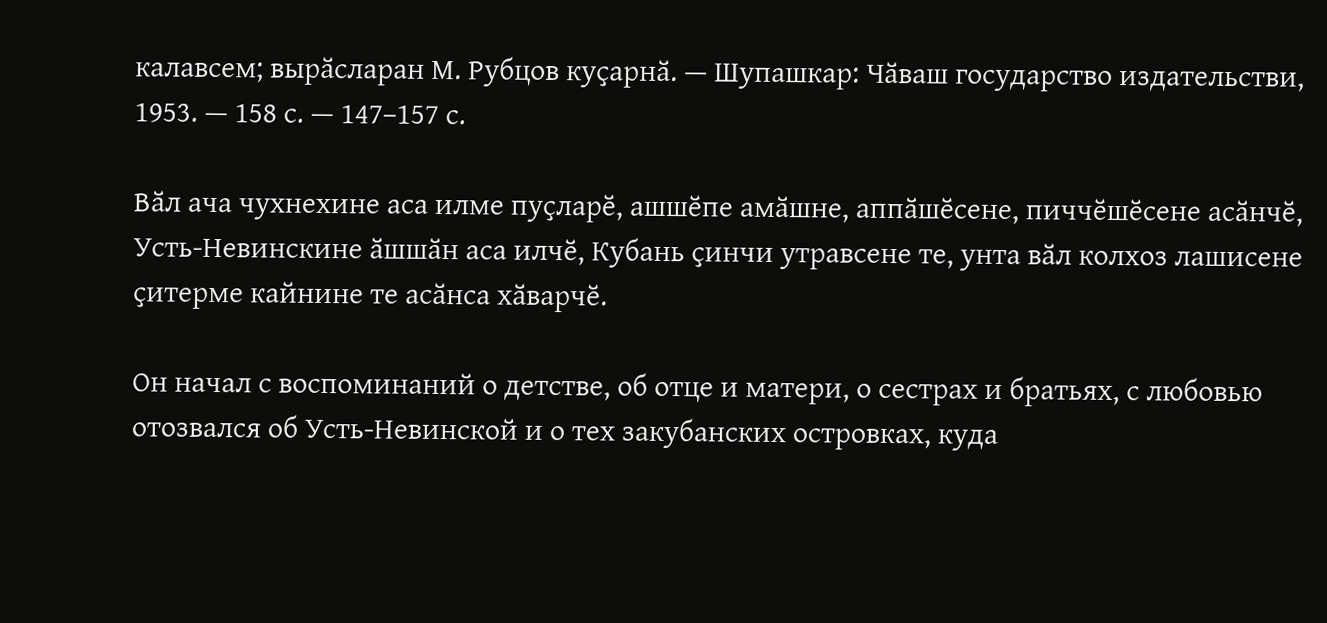калавсем; вырӑсларан М. Рубцов куҫарнӑ. — Шупашкар: Чӑваш государство издательстви, 1953. — 158 с. — 147–157 с.

Вӑл ача чухнехине аса илме пуҫларӗ, ашшӗпе амӑшне, аппӑшӗсене, пиччӗшӗсене асӑнчӗ, Усть-Невинскине ӑшшӑн аса илчӗ, Кубань ҫинчи утравсене те, унта вӑл колхоз лашисене ҫитерме кайнине те асӑнса хӑварчӗ.

Он начал с воспоминаний о детстве, об отце и матери, о сестрах и братьях, с любовью отозвался об Усть-Невинской и о тех закубанских островках, куда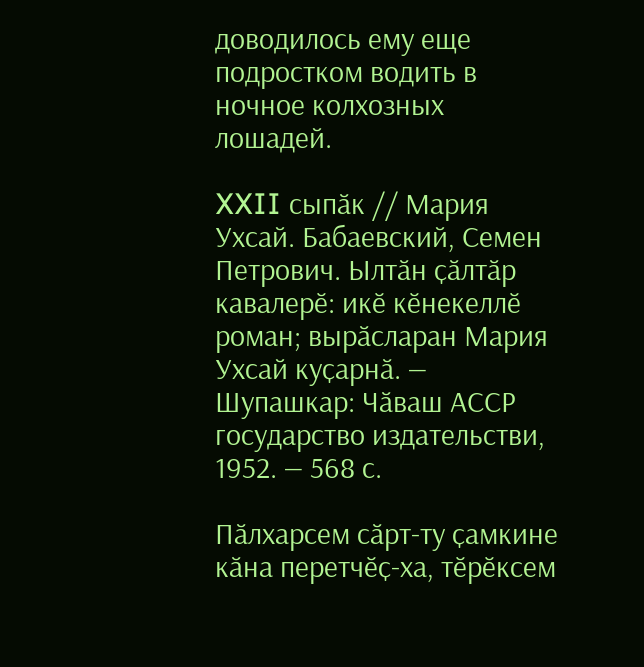доводилось ему еще подростком водить в ночное колхозных лошадей.

XXII сыпӑк // Мария Ухсай. Бабаевский, Семен Петрович. Ылтӑн ҫӑлтӑр кавалерӗ: икӗ кӗнекеллӗ роман; вырӑсларан Мария Ухсай куҫарнӑ. — Шупашкар: Чӑваш АССР государство издательстви, 1952. — 568 с.

Пӑлхарсем сӑрт-ту ҫамкине кӑна перетчӗҫ-ха, тӗрӗксем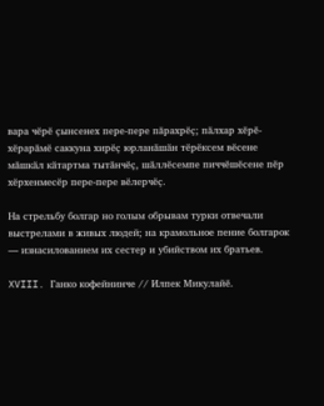вара чӗрӗ ҫынсенех пере-пере пӑрахрӗҫ; пӑлхар хӗрӗ-хӗрарӑмӗ саккуна хирӗҫ юрланӑшӑн тӗрӗксем вӗсене мӑшкӑл кӑтартма тытӑнчӗҫ, шӑллӗсемпе пиччӗшӗсене пӗр хӗрхенмесӗр пере-пере вӗлерчӗҫ.

На стрельбу болгар но голым обрывам турки отвечали выстрелами в живых людей; на крамольное пение болгарок — изнасилованием их сестер и убийством их братьев.

XVIII. Ганко кофейнинче // Илпек Микулайӗ.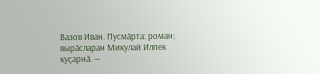Вазов Иван. Пусмӑрта: роман; вырӑсларан Микулай Илпек куҫарнӑ. —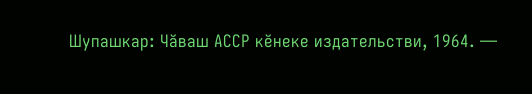Шупашкар: Чӑваш АССР кӗнеке издательстви, 1964. —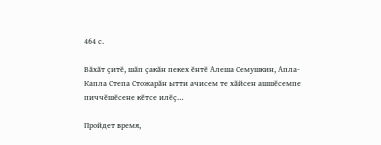464 с.

Вӑхӑт ҫитӗ, шӑп ҫакӑн пекех ӗнтӗ Алеша Семушкин, Апла-Капла Степа Стожарӑн ытти ачисем те хӑйсен ашшӗсемпе пиччӗшӗсене кӗтсе илӗҫ…

Пройдет время,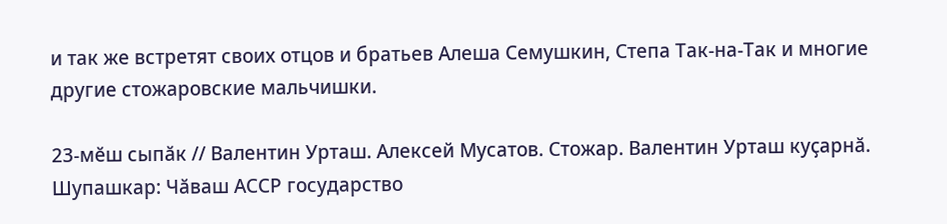и так же встретят своих отцов и братьев Алеша Семушкин, Степа Так-на-Так и многие другие стожаровские мальчишки.

23-мӗш сыпӑк // Валентин Урташ. Алексей Мусатов. Стожар. Валентин Урташ куҫарнӑ. Шупашкар: Чӑваш АССР государство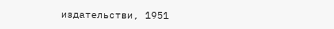издательстви, 1951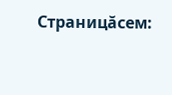Страницăсем: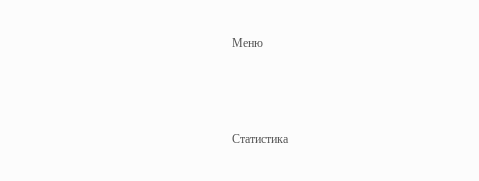Меню



Статистика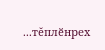...тĕплӗнрех